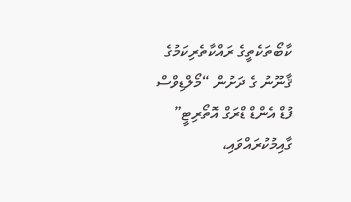ކާބޯތަކެތީގެ ރައްކާތެރިކަމުގެ ޤާނޫނު ގެ ދަށުން “މޯލްޑިވްސް ފުޑް އެންޑް ޑްރަގް އޮތޯރިޓީ” ގާއިމުކުރައްވައި،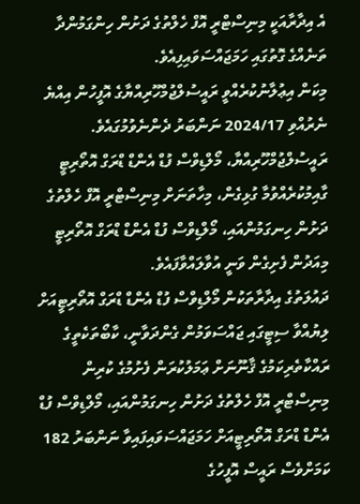އެ އިދާރާއަކީ މިނިސްޓްރީ އޮފް ހެލްތުގެ ދަށުން ހިންގަމުންދާ ތަނެއްގެ ގޮތުގައި ހަމަޖައްސަވައިފިއެވެ.
މިކަން އިޢުލާނުކުރެއްވީ ރައީސުލްޖުމްހޫރިއްޔާގެ އޮފީހުން އިއްޔެ ނެރުއްވި 2024/17 ނަންބަރު ދެންނެވުމުގައެވެ.
ރައީސުލްޖުމްހޫރިއްޔާ، މޯލްޑިވްސް ފުޑް އެންޑް ޑްރަގް އޮތޯރިޓީ ގާއިމުކުރެއްވުމާ ގުޅިގެން، މިހާތަނަށް މިނިސްޓްރީ އޮފް ހެލްތުގެ ދަށުން ހިނގަމުންއައި، މޯލްޑިވްސް ފުޑް އެންޑް ޑްރަގް އޮތޯރިޓީ މިއަދުން ފެށިގެން ވަނީ އުވާލައްވާފައެވެ.
ދައުލަތުގެ އިދާރާތަކުން މޯލްޑިވްސް ފުޑް އެންޑް ޑްރަގް އޮތޯރިޓީއަށް ލިޔުއްވާ ސިޓީގައި ޖައްސަވަމުން ގެންދަވާނީ، ކާބޯތަކެތީގެ ރައްކާތެރިކަމުގެ ޤާނޫނަށް ޢަމަލުކުރަން ފެށުމުގެ ކުރިން މިނިސްޓްރީ އޮފް ހެލްތުގެ ދަށުން ހިނގަމުންއައި، މޯލްޑިވްސް ފުޑް އެންޑް ޑްރަގް އޮތޯރިޓީއަށް ހަމަޖައްސަވައިފައިވާ ނަންބަރު 182 ކަމަށްވެސް ރައީސް އޮފީހުގެ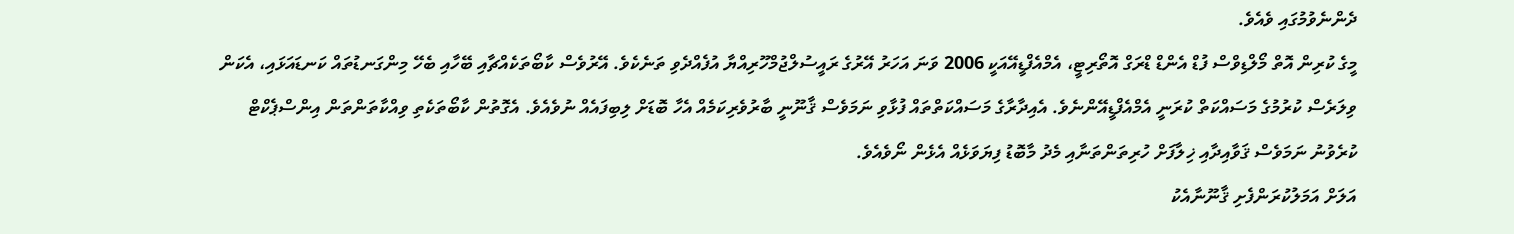ދެންނެވުމުގައި ވެއެވެ.
މީގެ ކުރިން އޮތް މޯލްޑިވްސް ފުޑް އެންޑް ޑްރަގް އޮތޯރިޓީ، އެމްއެފްޑީއޭއަކީ 2006 ވަނަ އަހަރު އޭރުގެ ރައީސުލްޖުމްހޫރިއްޔާ އުފެއްދެވި ތަނެކެވެ. އޭރުވެސް ކާބޯތަކެއްޗާއި ބޭހާއި ބެހޭ މިންގަނޑުތައް ކަނޑައަޅައި، އެކަން ވިލަރެސް ކުރުމުގެ މަސައްކަތް ކުރަނީ އެމްއެފްޑީއޭންނެވެ. އެއިދާރާގެ މަސައްކަތްތައް ފުޅާވި ނަމަވެސް ޤާނޫނީ ބާރުވެރިކަމެއް އެހާ ބޮޑަށް ލިބިފައެއް ނުވެއެވެ. އެގޮތުން ކާބޯތަކެތި ވިއްކާތަންތަން އިންސްޕެކްޓް ކުރެވުނު ނަމަވެސް ޤަވާއިދާއި ޚިލާފަށް ހުރިތަންތަނާއި މެދު މާބޮޑު ފިޔަވަޅެއް އެޅެން ނޯވެއެވެ.
އަލަށް އަމަލުކުރަންފެށި ޤާނޫނާއެކު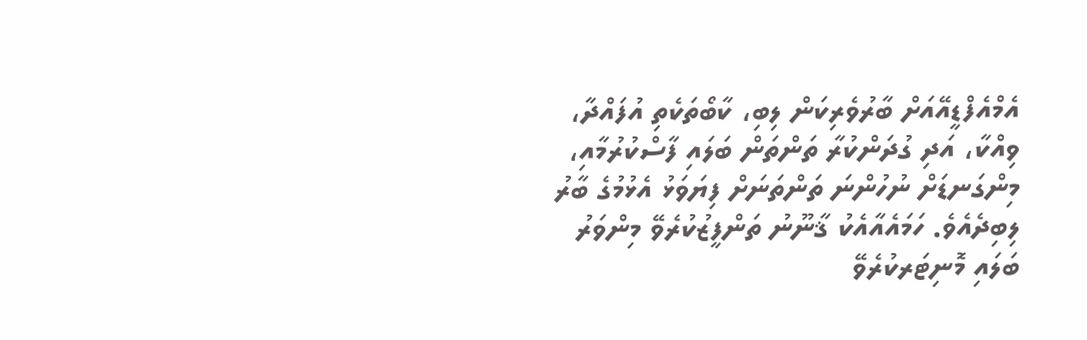އެމްއެފްޑީއޭއަށް ބާރުވެރިކަން ލިބި، ކާބޯތަކެތި އުފައްދާ، ވިއްކާ، އަދި ގުދަންކުރާ ތަންތަން ބަލައި ފާސްކުރުމާއި، މިންގަނޑަށް ނުހުންނަ ތަންތަނަށް ފިޔަވަޅު އެޅުމުގެ ބާރު ލިބިދެއެވެ. ހަމައެއާއެކު ޤާނޫނު ތަންފީޒުކުރެވޭ މިންވަރު ބަލައި މޮނިޓަރކުރެވޭ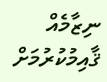ނިޒާމެއް ޤާއިމުކުރުމަށް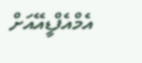އެމްއެފްޑީއޭއަށް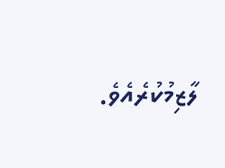ލާޒިމުކުރެއެވެ.